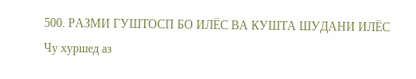500. РАЗМИ ГУШТОСП БО ИЛЁС ВА КУШТА ШУДАНИ ИЛЁС
Чу хуршед аз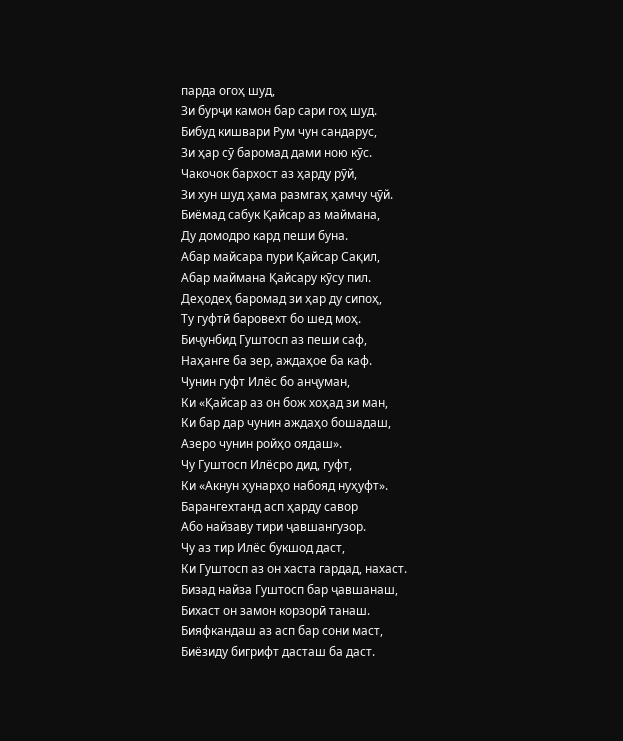парда огоҳ шуд,
Зи бурҷи камон бар сари гоҳ шуд.
Бибуд кишвари Рум чун сандарус,
Зи ҳар сӯ баромад дами ною кӯс.
Чакочок бархост аз ҳарду рӯй,
Зи хун шуд ҳама размгаҳ ҳамчу ҷӯй.
Биёмад сабук Қайсар аз маймана,
Ду домодро кард пеши буна.
Абар майсара пури Қайсар Сақил,
Абар маймана Қайсару кӯсу пил.
Деҳодеҳ баромад зи ҳар ду сипоҳ,
Ту гуфтӣ баровехт бо шед моҳ.
Биҷунбид Гуштосп аз пеши саф,
Наҳанге ба зер, аждаҳое ба каф.
Чунин гуфт Илёс бо анҷуман,
Ки «Қайсар аз он бож хоҳад зи ман,
Ки бар дар чунин аждаҳо бошадаш,
Азеро чунин ройҳо оядаш».
Чу Гуштосп Илёсро дид, гуфт,
Ки «Акнун ҳунарҳо набояд нуҳуфт».
Барангехтанд асп ҳарду савор
Або найзаву тири ҷавшангузор.
Чу аз тир Илёс букшод даст,
Ки Гуштосп аз он хаста гардад, нахаст.
Бизад найза Гуштосп бар ҷавшанаш,
Бихаст он замон корзорӣ танаш.
Бияфкандаш аз асп бар сони маст,
Биёзиду бигрифт дасташ ба даст.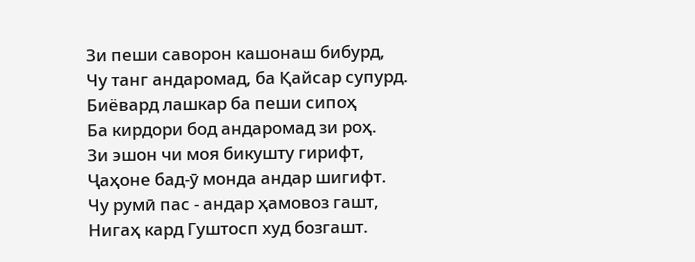Зи пеши саворон кашонаш бибурд,
Чу танг андаромад, ба Қайсар супурд.
Биёвард лашкар ба пеши сипоҳ
Ба кирдори бод андаромад зи роҳ.
Зи эшон чи моя бикушту гирифт,
Ҷаҳоне бад-ӯ монда андар шигифт.
Чу румӣ пас - андар ҳамовоз гашт,
Нигаҳ кард Гуштосп худ бозгашт.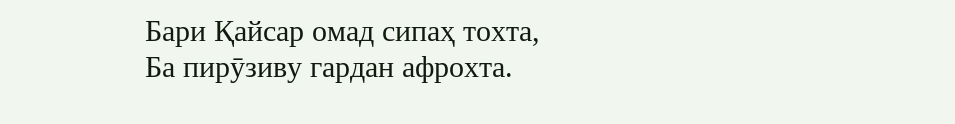Бари Қайсар омад сипаҳ тохта,
Ба пирӯзиву гардан афрохта.